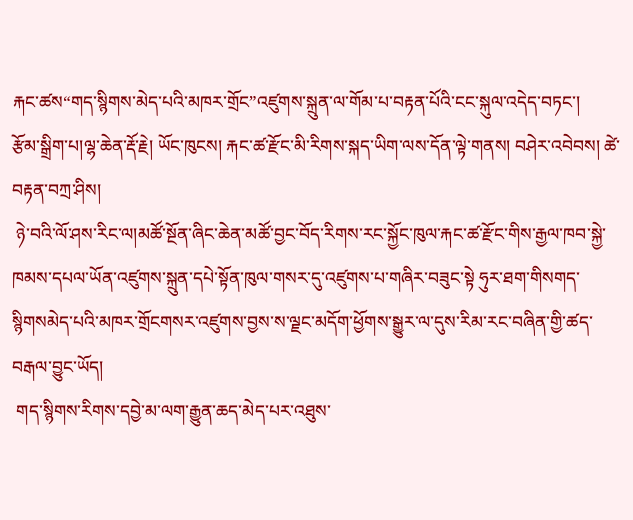རྐང་ཚས“གད་སྙིགས་མེད་པའི་མཁར་གྲོང”འཛུགས་སྐྲུན་ལ་གོམ་པ་བརྟན་པོའི་ངང་སྐུལ་འདེད་བཏང་།
རྩོམ་སྒྲིག་པ།ལྷ་ཆེན་རྡོ་རྗེ། ཡོང་ཁུངས། རྐང་ཚ་རྫོང་མི་རིགས་སྐད་ཡིག་ལས་དོན་ལྟེ་གནས། བཤེར་འབེབས། ཚེ་བརྟན་བཀྲ་ཤིས།
 ཉེ་བའི་ལོ་ཤས་རིང་ལ།མཚོ་སྔོན་ཞིང་ཆེན་མཚོ་བྱང་བོད་རིགས་རང་སྐྱོང་ཁུལ་རྐང་ཚ་རྫོང་གིས་རྒྱལ་ཁབ་སྐྱེ་ཁམས་དཔལ་ཡོན་འཛུགས་སྐྲུན་དཔེ་སྟོན་ཁུལ་གསར་དུ་འཛུགས་པ་གཞིར་བཟུང་སྟེ ཧུར་ཐག་གིསགད་སྙིགསམེད་པའི་མཁར་གྲོངགསར་འཛུགས་བྱས་ས་ལྗང་མདོག་ཕྱོགས་སྒྱུར་ལ་དུས་རིམ་རང་བཞིན་གྱི་ཚད་བརྒལ་བྱུང་ཡོད།
 གད་སྙིགས་རིགས་དབྱེ་མ་ལག་རྒྱུན་ཆད་མེད་པར་འཐུས་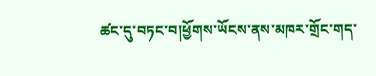ཚང་དུ་བཏང་བ།ཕྱོགས་ཡོངས་ནས་མཁར་གྲོང་གད་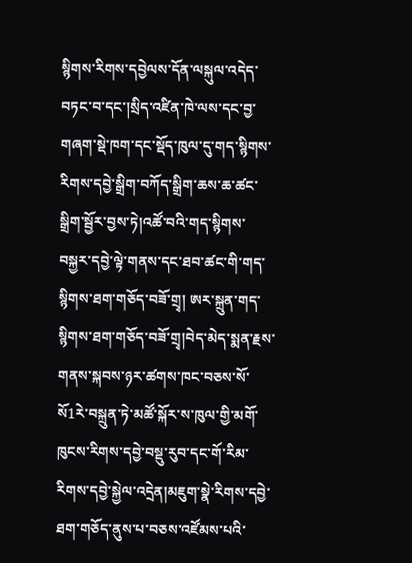སྙིགས་རིགས་དབྱེལས་དོན་ལསྐུལ་འདེད་བཏང་བ་དང་།སྲིད་འཛིན་ཁེ་ལས་དང་བྱ་གཞག་སྡེ་ཁག་དང་སྡོད་ཁུལ་དུ་གད་སྙིགས་རིགས་དབྱེ་སྒྲིག་བཀོད་སྒྲིག་ཆས་ཆ་ཚང་སྒྲིག་སྦྱོར་བྱས་ཏེ།འཚོ་བའི་གད་སྙིགས་བསྐྱར་དབྱེ་ལྟེ་གནས་དང་ཐབ་ཚང་གི་གད་སྙིགས་ཐག་གཅོད་བཟོ་གྲྭ། ཨར་སྐྲུན་གད་སྙིགས་ཐག་གཅོད་བཟོ་གྲྭ།བེད་མེད་སྨན་རྗས་གནས་སྐབས་ཉར་ཚགས་ཁང་བཅས་སོ་སོ1རེ་བསྐྲུན་ཏེ་མཚོ་སྐོར་ས་ཁུལ་གྱི་མགོ་ཁུངས་རིགས་དབྱེ་བསྡུ་རུབ་དང་གོ་རིམ་རིགས་དབྱེ་སྐྱེལ་འདྲེན།མཇུག་སྣེ་རིགས་དབྱེ་ཐག་གཅོད་ནུས་པ་བཅས་འཛོམས་པའི་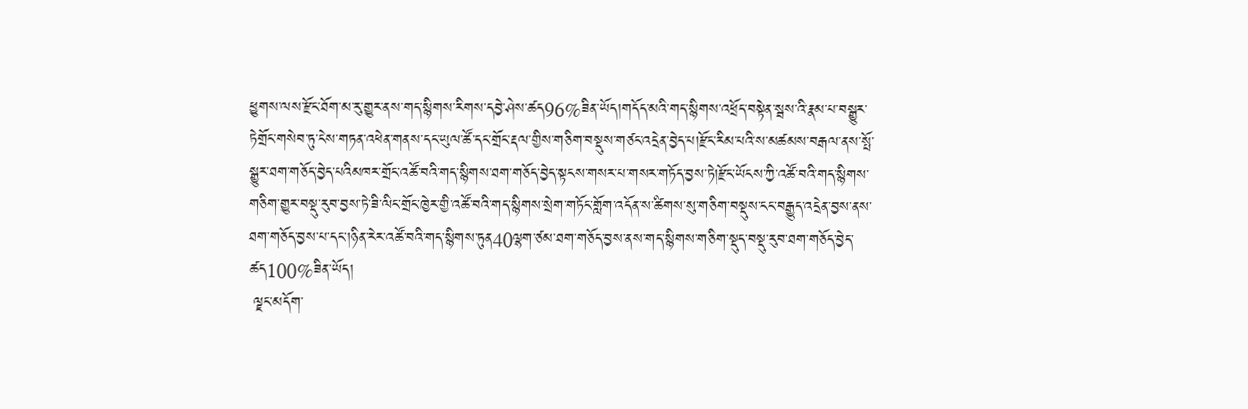ཕྱུགས་ལས་རྫོང་ཐོག་མ་རུ་གྱུར་ནས་གད་སྙིགས་རིགས་དབྱེ་ཤེས་ཚད96%ཟིན་ཡོད།གདོད་མའི་གད་སྙིགས་འཕྲོད་བསྟེན་སྦས་འི་རྣམ་པ་བསྒྱུར་ཏེགྲོང་གསེབ་ཏུ་ངེས་གཏན་འཕེན་གནས་དང་ཡུལ་ཚོ་དང་གྲོང་རྡལ་གྱིས་གཅིག་བསྡུས་གཙང་འདྲེན་བྱེད་པ།རྫོང་རིམ་པའི་ས་མཚམས་བརྒལ་ནས་སྤོ་སྒྱུར་ཐག་གཅོད་བྱེད་པའིམཁར་གྲོང་འཚོ་བའི་གད་སྙིགས་ཐག་གཅོད་བྱེད་སྟངས་གསར་པ་གསར་གཏོད་བྱས་ཏེ།རྫོང་ཡོངས་ཀྱི་འཚོ་བའི་གད་སྙིགས་གཅིག་གྱུར་བསྡུ་རུབ་བྱས་ཏེ་ཟི་ལིང་གྲོང་ཁྱེར་གྱི་འཚོ་བའི་གད་སྙིགས་སྲེག་གཏོང་གློག་འདོན་ས་ཚིགས་སུ་གཅིག་བསྡུས་ངང་བརྒྱུད་འདྲེན་བྱས་ནས་ཐག་གཅོད་བྱས་པ་དང་།ཉིན་རེར་འཚོ་བའི་གད་སྙིགས་ཏུན40ལྷག་ཙམ་ཐག་གཅོད་བྱས་ནས་གད་སྙིགས་གཅིག་སྡུད་བསྡུ་རུབ་ཐག་གཅོད་བྱེད་ཚད100%ཟིན་ཡོད།
 ལྗང་མདོག་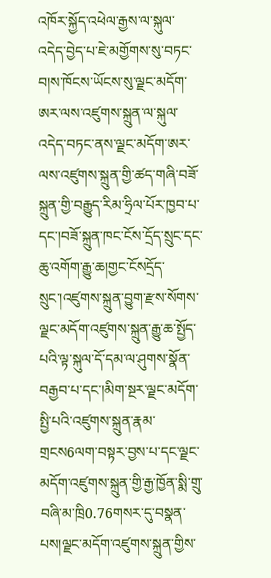འཁོར་སྐྱོད་འཕེལ་རྒྱས་ལ་སྐུལ་འདེད་བྱེད་པ་ཇེ་མགྱོགས་སུ་བཏང་བ།ས་ཁོངས་ཡོངས་སུ་ལྗང་མདོག་ཨར་ལས་འཛུགས་སྐྲུན་ལ་སྐུལ་འདེད་བཏང་ནས་ལྗང་མདོག་ཨར་ལས་འཛུགས་སྐྲུན་གྱི་ཚད་གཞི་བཟོ་སྐྲུན་གྱི་བརྒྱུད་རིམ་ཧྲིལ་པོར་ཁྱབ་པ་དང་།བཟོ་སྐྲུན་ཁང་ངོས་དྲོད་སྲུང་དང་ཆུ་འགོག་རྒྱུ་ཆ།གྱང་ངོསདྲོད་སྲུང་།འཛུགས་སྐྲུན་བྱུག་རྫས་སོགས་ལྗང་མདོག་འཛུགས་སྐྲུན་རྒྱུ་ཆ་སྤྱོད་པའི་ལྟ་སྐུལ་དོ་དམ་ལ་ཤུགས་སྣོན་བརྒྱབ་པ་དང་།མིག་སྔར་ལྗང་མདོག་སྤྱི་པའི་འཛུགས་སྐྲུན་རྣམ་གྲངས6ལག་བསྟར་བྱས་པ་དང་ལྗང་མདོག་འཛུགས་སྐྲུན་གྱི་རྒྱ་ཁྱོན་སྨི་གྲུ་བཞི་མ་ཁྲི0.76གསར་དུ་བསྣན་པས།ལྗང་མདོག་འཛུགས་སྐྲུན་གྱིས་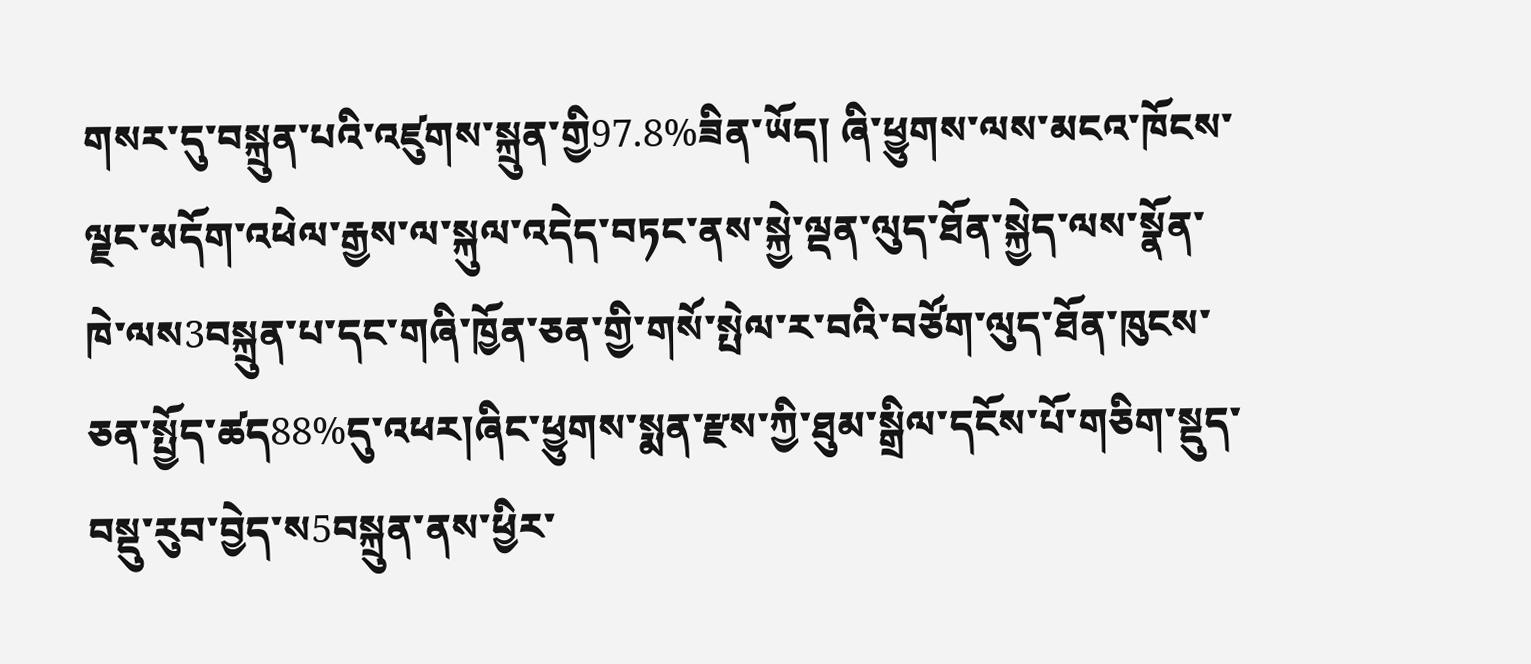གསར་དུ་བསྐྲུན་པའི་འཛུགས་སྐྲུན་གྱི97.8%ཟིན་ཡོད། ཞི་ཕྱུགས་ལས་མངའ་ཁོངས་ལྗང་མདོག་འཕེལ་རྒྱས་ལ་སྐུལ་འདེད་བཏང་ནས་སྐྱེ་ལྡན་ལུད་ཐོན་སྐྱེད་ལས་སྣོན་ཁེ་ལས3བསྐྲུན་པ་དང་གཞི་ཁྱོན་ཅན་གྱི་གསོ་སྤེལ་ར་བའི་བཙོག་ལུད་ཐོན་ཁུངས་ཅན་སྤྱོད་ཚད88%དུ་འཕར།ཞིང་ཕྱུགས་སྨན་རྫས་ཀྱི་ཐུམ་སྒྲིལ་དངོས་པོ་གཅིག་སྡུད་བསྡུ་རུབ་བྱེད་ས5བསྐྲུན་ནས་ཕྱིར་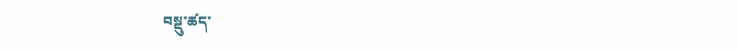བསྡུ་ཚད་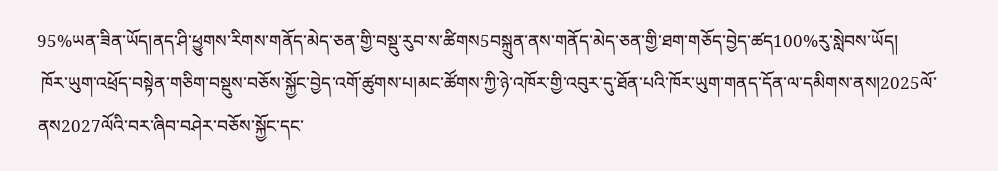95%ཡན་ཟིན་ཡོད།ནད་ཤི་ཕྱུགས་རིགས་གནོད་མེད་ཅན་གྱི་བསྡུ་རུབ་ས་ཚིགས5བསྐྲུན་ནས་གནོད་མེད་ཅན་གྱི་ཐག་གཅོད་བྱེད་ཚད100%རུ་སླེབས་ཡོད།
 ཁོར་ཡུག་འཕྲོད་བསྟེན་གཅིག་བསྡུས་བཅོས་སྐྱོང་བྱེད་འགོ་ཚུགས་པ།མང་ཚོགས་ཀྱི་ཉེ་འཁོར་གྱི་འབུར་དུ་ཐོན་པའི་ཁོར་ཡུག་གནད་དོན་ལ་དམིགས་ནས།2025ལོ་ནས2027ལོའི་བར་ཞིབ་བཤེར་བཅོས་སྐྱོང་དང་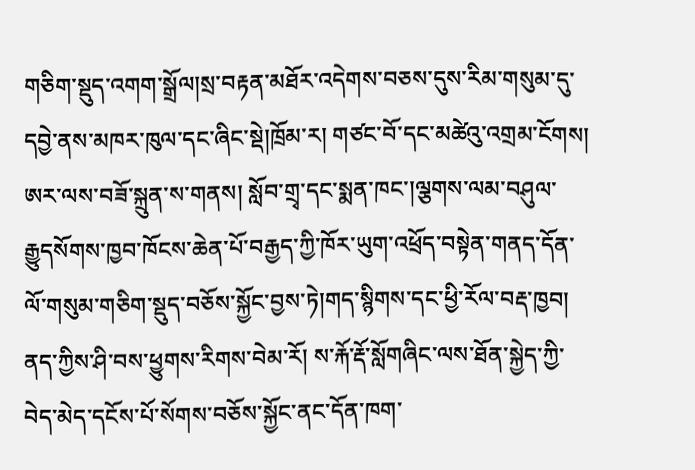གཅིག་སྡུད་འགག་སྒྲོལ།སྲ་བརྟན་མཐོར་འདེགས་བཅས་དུས་རིམ་གསུམ་དུ་དབྱེ་ནས་མཁར་ཁུལ་དང་ཞིང་སྡེ།ཁྲོམ་ར། གཙང་བོ་དང་མཚེའུ་འགྲམ་ངོགས། ཨར་ལས་བཟོ་སྐྲུན་ས་གནས། སློབ་གྲྭ་དང་སྨན་ཁང་།ལྕགས་ལམ་བཤུལ་རྒྱུདསོགས་ཁྱབ་ཁོངས་ཆེན་པོ་བརྒྱད་ཀྱི་ཁོར་ཡུག་འཕྲོད་བསྟེན་གནད་དོན་ལོ་གསུམ་གཅིག་སྡུད་བཅོས་སྐྱོང་བྱས་ཏེ།གད་སྙིགས་དང་ཕྱི་རོལ་བརྡ་ཁྱབ། ནད་ཀྱིས་ཤི་བས་ཕྱུགས་རིགས་བེམ་རོ། ས་རྐོ་རྡོ་སློགཞིང་ལས་ཐོན་སྐྱེད་ཀྱི་བེད་མེད་དངོས་པོ་སོགས་བཅོས་སྐྱོང་ནང་དོན་ཁག་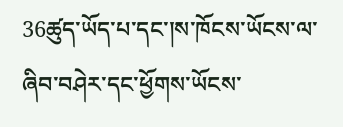36ཚུད་ཡོད་པ་དང་།ས་ཁོངས་ཡོངས་ལ་ཞིབ་བཤེར་དང་ཕྱོགས་ཡོངས་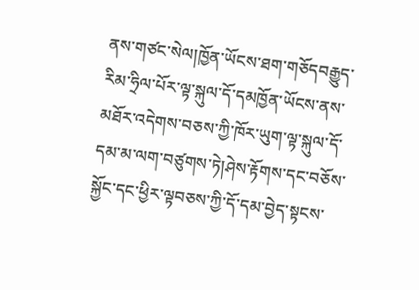ནས་གཙང་སེལ།ཁྱོན་ཡོངས་ཐག་གཅོདབརྒྱུད་རིམ་ཧྲིལ་པོར་ལྟ་སྐུལ་དོ་དམཁྱོན་ཡོངས་ནས་མཐོར་འདེགས་བཅས་ཀྱི་ཁོར་ཡུག་ལྟ་སྐུལ་དོ་དམ་མ་ལག་བཙུགས་ཏེ།ཤེས་རྟོགས་དང་བཅོས་སྐྱོང་དང་ཕྱིར་ལྟབཅས་ཀྱི་དོ་དམ་བྱེད་སྟངས་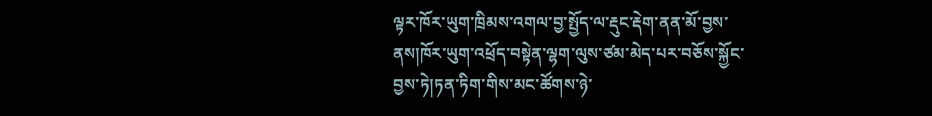ལྟར་ཁོར་ཡུག་ཁྲིམས་འགལ་བྱ་སྤྱོད་ལ་རྡུང་རྡེག་ནན་མོ་བྱས་ནས།ཁོར་ཡུག་འཕྲོད་བསྟེན་ལྷག་ལུས་ཙམ་མེད་པར་བཅོས་སྐྱོང་བྱས་ཏེ།ཏན་ཏིག་གིས་མང་ཚོགས་ཉེ་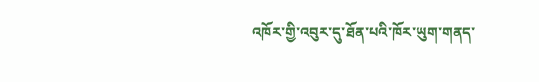འཁོར་གྱི་འབུར་དུ་ཐོན་པའི་ཁོར་ཡུག་གནད་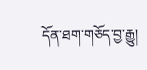དོན་ཐག་གཅོད་བྱ་རྒྱུ།